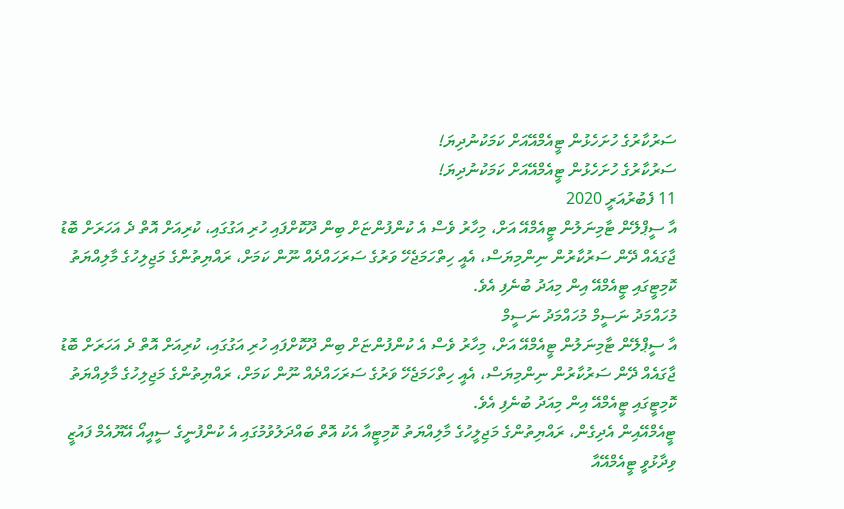ސަރުކާރުގެ ހުށަހެޅުން ޓީއެމްއޭއަށް ކަމަކުނުދިޔަ!
ސަރުކާރުގެ ހުށަހެޅުން ޓީއެމްއޭއަށް ކަމަކުނުދިޔަ!
11 ފެބުރުއަރީ 2020
އާ ސީޕްލޭން ޓާމިނަލުން ޓީއެމްއޭ އަށް، މިހާރު ވެސް އެ ކުންފުންޏަށް ބިން ދޫކޮށްފައި ހުރި އަގުގައި، ކުރިއަށް އޮތް ދެ އަހަރަށް ބޮޑު ޖާގައެއް ދޭން ސަރުކާރުން ނިންމިޔަސް، އެއީ ހިތްހަމަޖެހޭ ވަރުގެ ސަރަހައްދެއް ނޫން ކަމަށް، ރައްޔިތުންގެ މަޖިލިހުގެ މާލިއްޔަތު ކޮމިޓީގައި ޓީއެމްއޭ އިން މިއަދު ބުނެފި އެވެ.
މުހައްމަދު ނަސީމް މުހައްމަދު ނަސީމް
އާ ސީޕްލޭން ޓާމިނަލުން ޓީއެމްއޭ އަށް، މިހާރު ވެސް އެ ކުންފުންޏަށް ބިން ދޫކޮށްފައި ހުރި އަގުގައި، ކުރިއަށް އޮތް ދެ އަހަރަށް ބޮޑު ޖާގައެއް ދޭން ސަރުކާރުން ނިންމިޔަސް، އެއީ ހިތްހަމަޖެހޭ ވަރުގެ ސަރަހައްދެއް ނޫން ކަމަށް، ރައްޔިތުންގެ މަޖިލިހުގެ މާލިއްޔަތު ކޮމިޓީގައި ޓީއެމްއޭ އިން މިއަދު ބުނެފި އެވެ.
ޓީއެމްއޭއިން އެދިގެން، ރައްޔިތުންގެ މަޖިލީހުގެ މާލިއްޔަތު ކޮމިޓީއާ އެކު އޮތް ބައްދަލުވުމުގައި އެ ކުންފުނީގެ ސީއީއޯ އޭޔޫއެމް ފައުޒީ ވިދާޅުވީ ޓީއެމްއޭއާ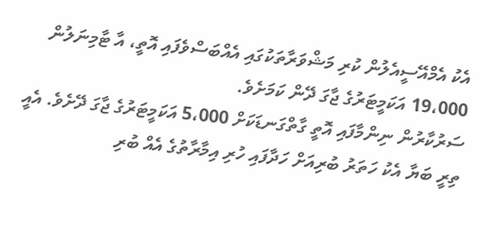އެކު އެމްއޭސީއެލުން ކުރި މަޝްވަރާތަކުގައި އެއްބަސްވެފައި އޮތީ، އާ ޓާމިނަލުން 19،000 އަކަމީޓަރުގެ ޖާގަ ދޭން ކަމަށެވެ.
ސަރުކާރުން ނިންމާފައި އޮތީ ގާތްގަނޑަކަށް 5،000 އަކަމީޓަރުގެ ޖާގަ ދޭށެވެ. އެއީ ތިރީ ބަޔާ އެކު ހަތަރު ބުރިއަށް ހަދާފައި ހުރި އިމާރާތުގެ އެއް ބުރި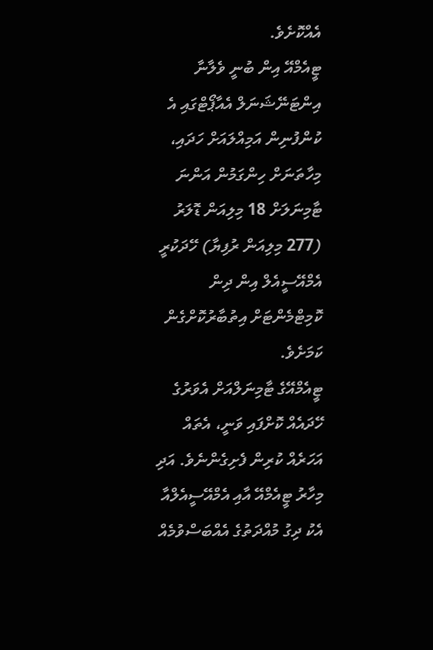އެއްކޮށެވެ.
ޓީއެމްއޭ އިން ބުނީ ވެލާނާ އިންޓަނޭޝަނަލް އެއާޕޯޓްގައި އެ ކުންފުނިން އަމިއްލައަށް ހަދައި، މިހާތަނަށް ހިންގަމުން އަންނަ ޓާމިނަލަށް 18 މިލިއަން ޑޮލަރު (277 މިލިއަން ރުފިޔާ) ހޭދަކުރީ އެމްއޭސީއެލް އިން ދިން ކޮމިޓްމެންޓަށް އިތުބާރުކޮށްގެން ކަމަށެވެ.
ޓީއެމްއޭގެ ޓާމިނަލްއަށް އެވަރުގެ ހޭދައެއް ކޮށްފައި ވަނީ، އެތައް އަހަރެއް ކުރިން ފެށިގެންނެވެ. އަދި މިހާރު ޓީއެމްއޭ އާއި އެމްއޭސީއެލްއާ އެކު ދިގު މުއްދަތުގެ އެއްބަސްވުމެއް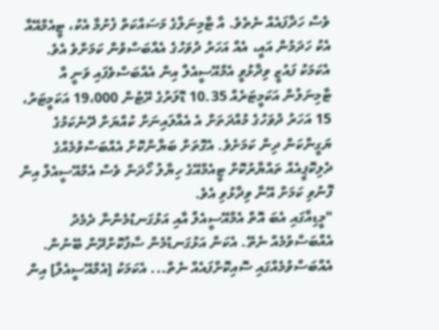ވެސް ހަދާފައެއް ނެތެވެ. އާ ޓާމިނަލްގެ މަސައްކަތް ފެށުމާ އެކު، ޓީއެމްއޭއާ އެކު ހަދަމުން އައީ، އެއް އަހަރު ދުވަހުގެ އެއްބަސްވުން ކަމަށްވެ އެވެ.
އެކަމަކު ފައުޒީ ވިދާޅުވީ އެމްއޭސީއެލް އިން އެއްބަސްވެފައި ވަނީ އާ ޓާމިނަލުން އަކަމީޓަރެއް 10.35 ޑޮލަރުގެ ރޭޓުން 19،000 އަކަމީޓަރު، 15 އަހަރު ދުވަހުގެ މުއްދަތަށް އެ އެއާލައިނަށް ކުއްޔަށް ދޭނެކަމުގެ ޔަގީންކަން ދިން ކަމަށެވެ. އެގޮތަށް ބަޔާންކޮށް އެއްބަސްވުމެއްގެ ދެލިކޮޕީއެއް ތައްޔާރުކޮށް ޓީއެމްއޭގެ ހިޔާލު ހޯދަން ވެސް އެމްއޭސީއެލް އިން ފޮނުވި ކަމަށް އޭނާ ވިދާޅުވި އެވެ.
"މީޑިއާގައި އެބަ އޮތް އެމްއޭސީއެލް އާއި އަޅުގަނޑުމެންނާ ދެމެދު އެއްބަސްވުމެއް ނެތޭ. އެކަން އަޅުގަނޑުމެން ސާފުކޮށްދޭން ބޭނުން. އެއްބަސްވުމެއްގައި ސޮއިކޮށްފައެއް ނެތް... އެކަމަކު [އެމްއޭސީއެލް] އިން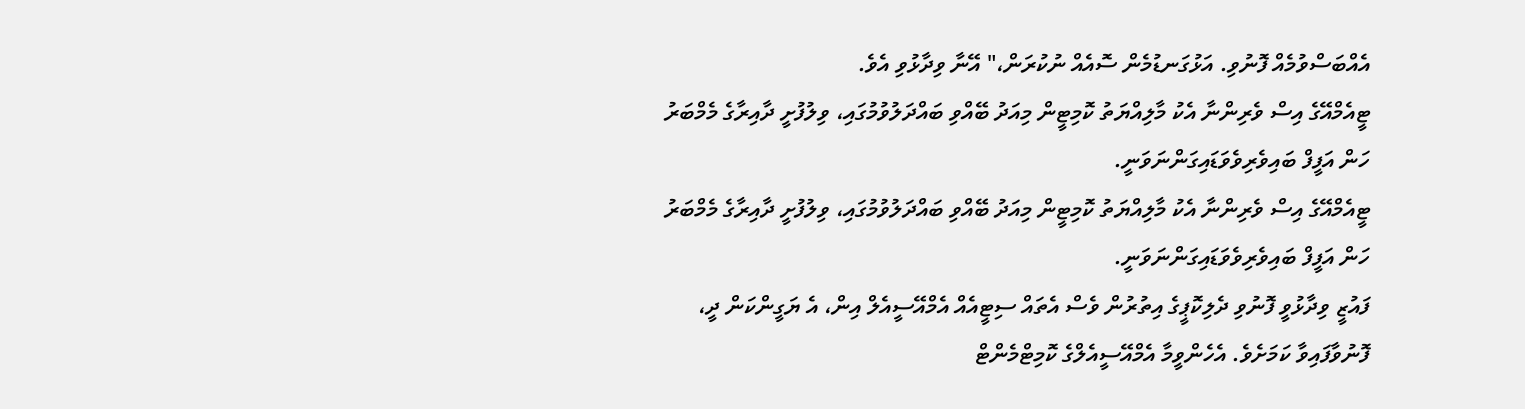އެއްބަސްވުމެއް ފޮނުވި. އަޅުގަނޑުމެން ސޮއެއް ނުކުރަން،" އޭނާ ވިދާޅުވި އެވެ.
ޓީއެމްއޭގެ އިސް ވެރިންނާ އެކު މާލިއްޔަތު ކޮމިޓީން މިއަދު ބޭއްވި ބައްދަލުވުމުގައި، ވިލުފުށީ ދާއިރާގެ މެމްބަރު ހަން އަފީފް ބައިވެރިވެވަޑައިގަންނަވަނީ.
ޓީއެމްއޭގެ އިސް ވެރިންނާ އެކު މާލިއްޔަތު ކޮމިޓީން މިއަދު ބޭއްވި ބައްދަލުވުމުގައި، ވިލުފުށީ ދާއިރާގެ މެމްބަރު ހަން އަފީފް ބައިވެރިވެވަޑައިގަންނަވަނީ.
ފައުޒީ ވިދާޅުވީ ފޮނުވި ދެލިކޮޕީގެ އިތުރުން ވެސް އެތައް ސިޓީއެއް އެމްއޭސީއެލް އިން، އެ ޔަގީންކަން ދީ، ފޮނުވާފައިވާ ކަމަށެވެ. އެހެންވީމާ އެމްއޭސީއެލްގެ ކޮމިޓްމެންޓް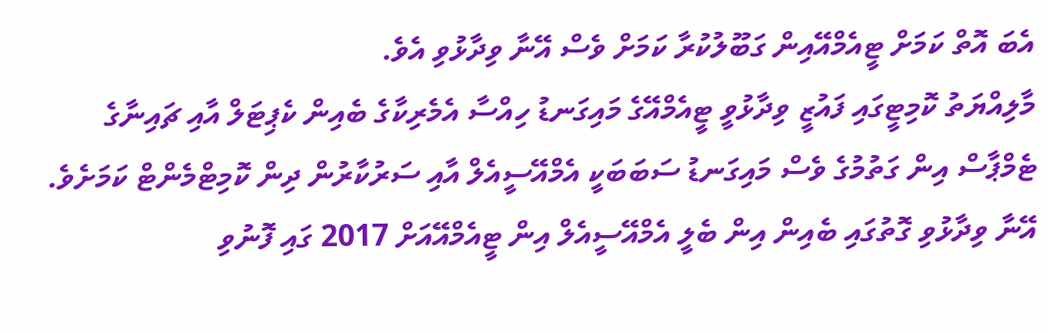އެބަ އޮތް ކަމަށް ޓީއެމްއޭއިން ގަބޫލުކުރާ ކަމަށް ވެސް އޭނާ ވިދާޅުވި އެވެ.
މާލިއްޔަތު ކޮމިޓީގައި ފައުޒީ ވިދާޅުވީ ޓީއެމްއޭގެ މައިގަނޑު ހިއްސާ އެމެރިކާގެ ބެއިން ކެޕިޓަލް އާއި ޗައިނާގެ ޓެމްޕާސް އިން ގަތުމުގެ ވެސް މައިގަނޑު ސަބަބަކީ އެމްއޭސީއެލް އާއި ސަރުކާރުން ދިން ކޮމިޓްމެންޓް ކަމަށެވެ. އޭނާ ވިދާޅުވި ގޮތުގައި ބެއިން އިން ބެލީ އެމްއޭސީއެލް އިން ޓީއެމްއޭއަށް 2017 ގައި ފޮނުވި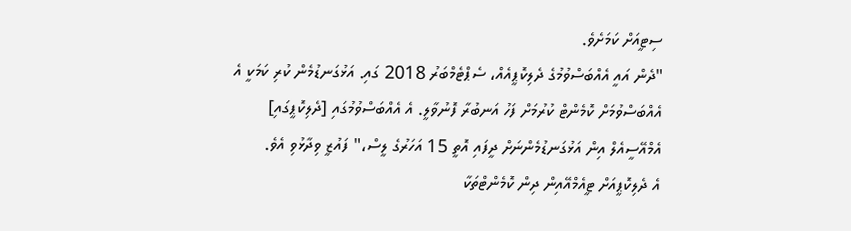ސިޓީއަށް ކަމަށެވެ.
"ދެން އައީ އެއްބަސްވުމުގެ ދެލިކޮޕީއެއް، ސެޕްޓެމްބަރު 2018 ގައި. އަޅުގަނޑުމެން ކުރި ކަމަކީ އެ އެއްބަސްވުމަށް ކޮމެންޓް ކުރުމަށް ފަހު އަނބުރާ ފޮނުވާލީ. އެ އެއްބަސްވުމުގައި [ދެލިކޮޕީގައި] އެމްއޭސީއެލް އިން އަޅުގަނޑުމެންނަށް ދީފައި އޮތީ 15 އަހަރުގެ ލީސް،" ފައުޒީ ވިދާޅުވި އެވެ.
އެ ދެލިކޮޕީއަށް ޓީއެމްއޭއިން ދިން ކޮމެންޓްތަކާ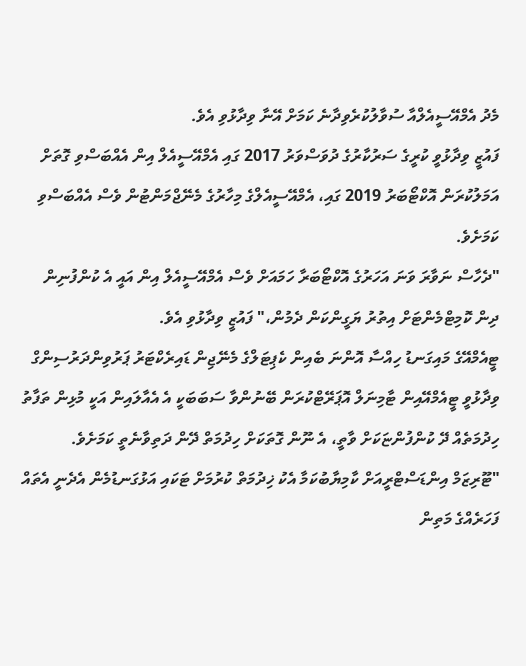މެދު އެމްއޭސީއެލްއާ ސުވާލުކުރެވިދާނެ ކަމަށް އޭނާ ވިދާޅުވި އެވެ.
ފައުޒީ ވިދާޅުވީ ކުރީގެ ސަރުކާރުގެ ދުވަސްވަރު 2017 ގައި އެމްއޭސީއެލް އިން އެއްބަސްވި ގޮތަށް އަމަލުކުރަން އޮކްޓޯބަރު 2019 ގައި، އެމްއޭސީއެލްގެ މިހާރުގެ މެނޭޖްމަންޓުން ވެސް އެއްބަސްވި ކަމަށެވެ.
"ދެހާސް ނަވާރަ ވަނަ އަހަރުގެ އޮކްޓޯބަރާ ހަމައަށް ވެސް އެމްއޭސީއެލް އިން އައީ އެ ކުންފުނިން ދިން ކޮމިޓްމެންޓަށް އިތުރު ޔަގީންކަން ދެމުން،" ފައުޒީ ވިދާޅުވި އެވެ.
ޓީއެމްއޭގެ މައިގަނޑު ހިއްސާ އޮންނަ ބެއިން ކެޕިޓަލްގެ މެނޭޖިން ޑައިރެކްޓަރު ޕަރުވިންދަރުސިންގް ވިދާޅުވީ ޓީއެމްއޭއިން ޓާމިނަލް އޮޕަރޭޓްކުރަން ބޭނުންވާ ސަބަބަކީ އެ އެއާލައިން އަކީ މުޅިން ތަފާތު ހިދުމަތެއް ދޭ ކުންފުންޏަކަށް ވާތީ، އެ ނޫން ގޮތަކަށް ހިދުމަތް ދޭން ދަތިވާނެތީ ކަމަށެވެ.
"ޓޫރިޒަމް އިންޑަސްޓްރީއަށް ކާމިޔާބުކަމާ އެކު ޚިދުމަތް ކުރުމަށް ޓަކައި އަޅުގަނޑުމެން އެދެނީ އެތައް ފަހަރެއްގެ މަތިން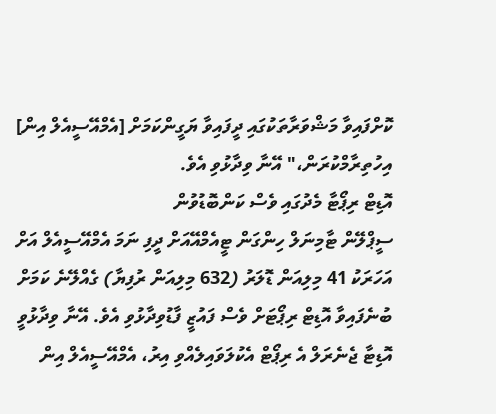ކޮށްފައިވާ މަޝްވަރާތަކުގައި ދީފައިވާ ޔަގީންކަމަށް [އެމްއޭސީއެލް އިން] އިހުތިރާމްކުރަން،" އޭނާ ވިދާޅުވި އެވެ.
އޮޑިޓް ރިޕޯޓާ މެދުގައި ވެސް ކަންބޮޑުވުން
ސީޕްލޭން ޓާމިނަލް ހިންގަން ޓީއެމްއޭއަށް ދީފި ނަމަ އެމްއޭސީއެލް އަށް އަހަރަކު 41 މިލިއަން ޑޮލަރު (632 މިލިއަން ރުފިޔާ) ގެއްލޭނެ ކަމަށް ބުނެފައިވާ އޮޑިޓް ރިޕޯޓަށް ވެސް ފައުޒީ ފާޑުވިދާޅުވި އެވެ. އޭނާ ވިދާޅުވީ އޮޑިޓާ ޖެނެރަލް އެ ރިޕޯޓް އެކުލަވައިލެއްވި އިރު، އެމްއޭސީއެލް އިން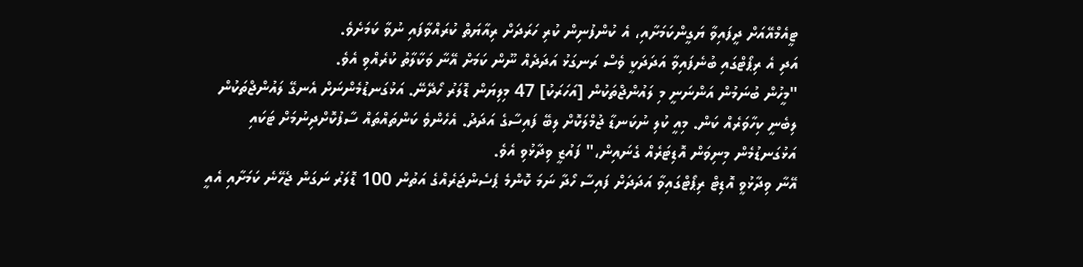ޓީއެމްއޭއަށް ދީފައިވާ ޔަގީންކަމަށާއި، އެ ކުންފުނިން ކުރި ހަރަދަށް ރިއާޔަތް ކުރައްވާފައި ނުވާ ކަމަށެވެ.
އަދި އެ ރިޕޯޓްގައި ބުނެފައިވާ އަދަދަކީ ވެސް ރަނގަޅު އަދަދެއް ނޫން ކަމަށް އޭނާ ވަކާލާތު ކުރެއްވި އެވެ.
"މީހުން ބުނަމުން އަންނަނީ މި ލައުންޖްތަކުން [އަހަރަކު] 47 މިލިޔަން ޑޮލަރު ހޯދޭނޭ. އަޅުގަނޑުމެންނަށް އެނގޭ ލައުންޖްތަކުން ލިބެނީ ކިހާވަރެއް ކަން. މިއީ ކުލި ނުކަނޑާ ޖުމްލަކޮށް ލިބޭ ފައިސާގެ އަދަދު. އެހެންވެ ކަންތައްތައް ސާފުކޮށްދިނުމަށް ޓަކައި އަޅުގަނޑުމެން މިނިވަން އޮޑިޓަރެއް ގެނައިން،" ފައުޒީ ވިދާޅުވި އެވެ.
އޭނާ ވިދާޅުވީ އޮޑިޓް ރިޕޯޓްގައިވާ އަދަދަށް ފައިސާ ހޯދާ ނަމަ ކޮންމެ ޕެސެންޖަރެއްގެ އަތުން 100 ޑޮލަރު ނަގަން ޖެހޭނެ ކަމަށާއި އެއީ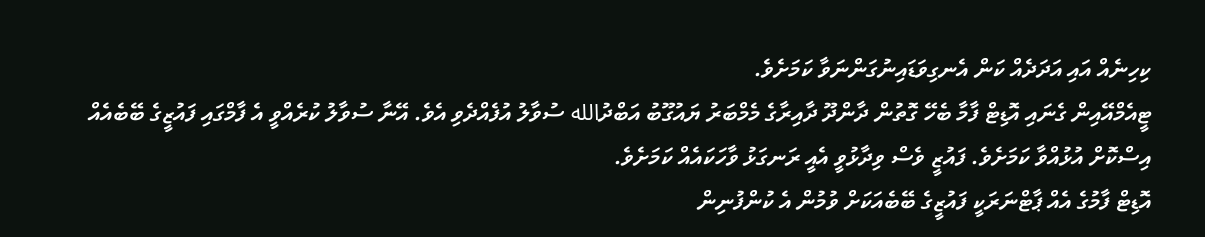ކިހިނެއް އައި އަދަދެއް ކަން އެނގިވަޑައިނުގަންނަވާ ކަމަށެވެ.
ޓީއެމްއޭއިން ގެނައި އޮޑިޓް ފާމާ ބެހޭ ގޮތުން ދާންދޫ ދާއިރާގެ މެމްބަރު ޔައުގޫބު އަބްދުالله ސުވާލު އުފެއްދެވި އެވެ. އޭނާ ސުވާލު ކުރެއްވީ އެ ފާމްގައި ފައުޒީގެ ބޭބެއެއް އިސްކޮށް އުޅުއްވާ ކަމަށެވެ. ފައުޒީ ވެސް ވިދާޅުވީ އެއީ ރަނގަޅު ވާހަކައެއް ކަމަށެވެ.
އޮޑިޓް ފާމުގެ އެއް ޕާޓްނަރަކީ ފައުޒީގެ ބޭބެއަކަށް ވުމުން އެ ކުންފުނިން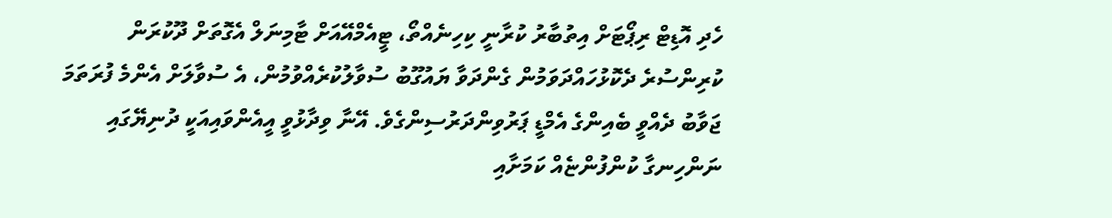ހެދި އޮޑިޓް ރިޕޯޓަށް އިތުބާރު ކުރާނީ ކިހިނެއްތޯ، ޓީއެމްއޭއަށް ޓާމިނަލް އެގޮތަށް ދޫކުރަން ކުރިންސުރެ ދެކޮޅުހައްދަވަމުން ގެންދަވާ ޔައުގޫބު ސުވާލުކުރެއްވުމުން، އެ ސުވާލަށް އެންމެ ފުރަތަމަ ޖަވާބު ދެއްވީ ބެއިންގެ އެމްޑީ ޕަރުވިންދަރުސިންގެވެ. އޭނާ ވިދާޅުވީ އީއެންވައިއަކީ ދުނިޔޭގައި ނަންހިނގާ ކުންފުންޏެއް ކަމަށާއި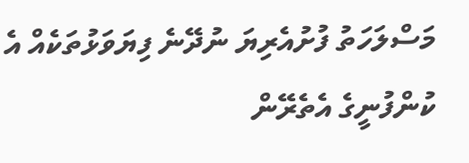މަސްލަހަތު ފުށުއެރިޔަ ނުދޭނެ ފިޔަވަޅުތަކެއް އެ ކުންފުނީގެ އެތެރޭން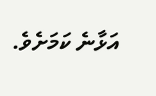އަޅާނެ ކަމަށެވެ.